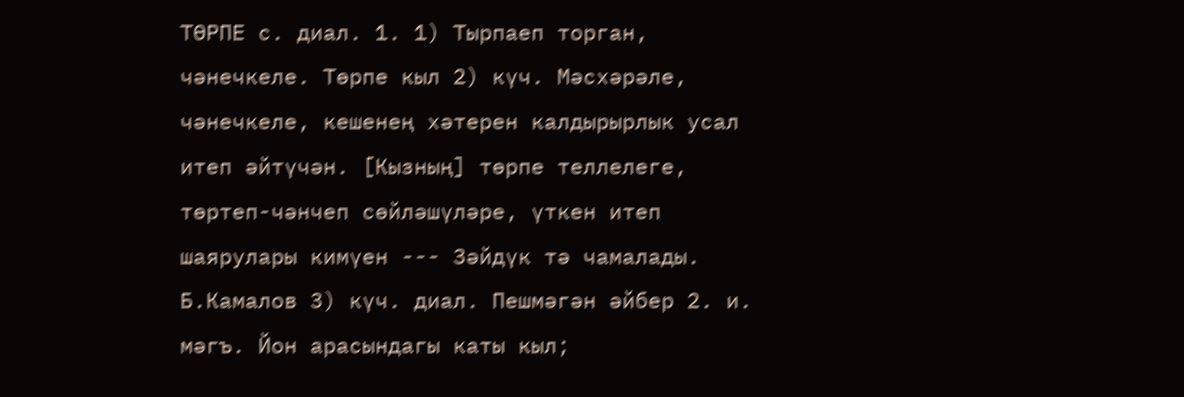ТӨРПЕ с. диал. 1. 1) Тырпаеп торган, чәнечкеле. Төрпе кыл 2) күч. Мәсхәрәле, чәнечкеле, кешенең хәтерен калдырырлык усал итеп әйтүчән. [Кызның] төрпе теллелеге, төртеп-чәнчеп сөйләшүләре, үткен итеп шаярулары кимүен --- Зәйдүк тә чамалады. Б.Камалов 3) күч. диал. Пешмәгән әйбер 2. и. мәгъ. Йон арасындагы каты кыл;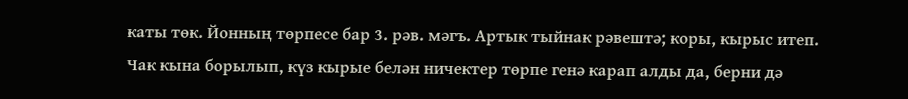каты төк. Йонның төрпесе бар 3. рәв. мәгъ. Артык тыйнак рәвештә; коры, кырыс итеп. Чак кына борылып, күз кырые белән ничектер төрпе генә карап алды да, берни дә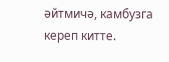әйтмичә, камбузга кереп китте.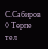С.Сабиров ◊ Төрпе тел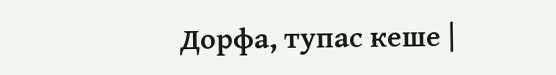Дорфа, тупас кеше |